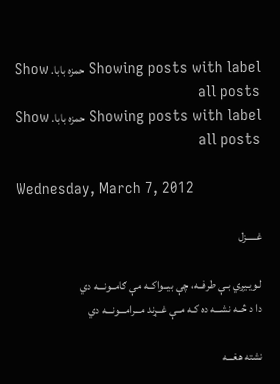Showing posts with label حمزه بابا. Show all posts
Showing posts with label حمزه بابا. Show all posts

Wednesday, March 7, 2012

غـــــزل

لـويـيږي بـې طرفــه، چې بيــواکــه مې ګامــونـــه دي
دا د څــه نشـــه ده کـه مــې غــړند مـــرامـــونـــه دي

نشته هغـــه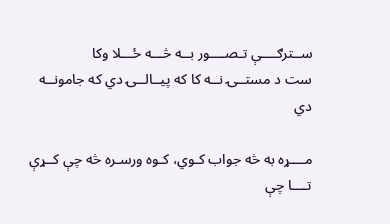ســترګــــې تـصــــور بــه څـــه ځـــلا وکا
ست د مستــۍ نــه کا که پيــالــۍ دي که جامونــه دي

مــــړه به څه جواب کـوي، کـوه ورسـره څه چې کــړې
تــــا چې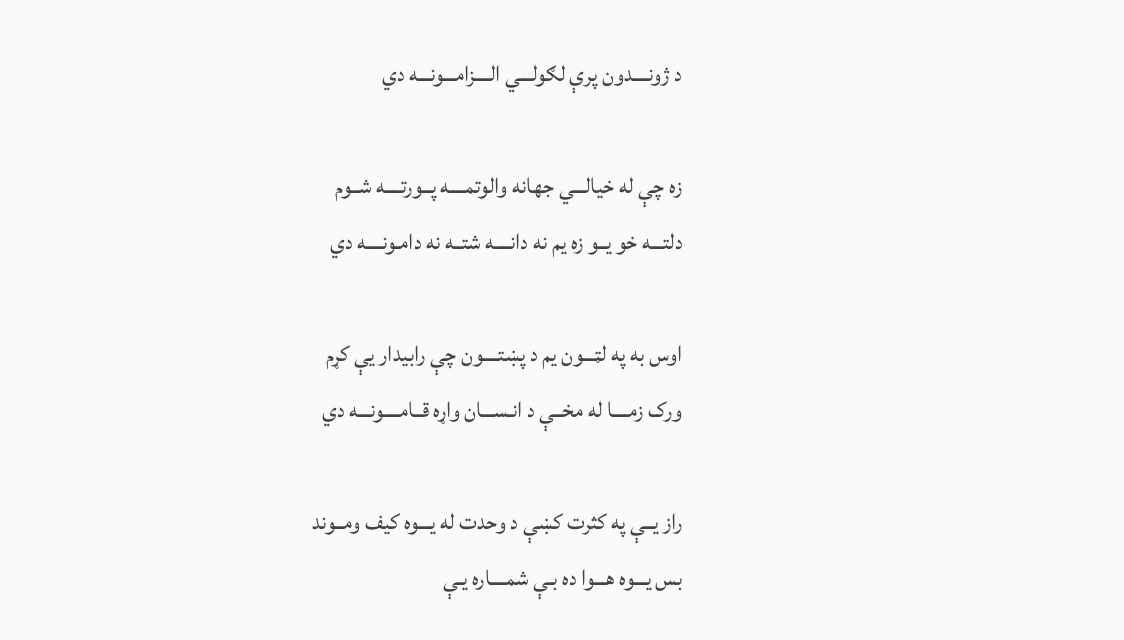د ژونــــدون پرې لګولـــي الــــزامـــونـــه دي

زه چې له خيالـــي جهانه والوتمــــه پــورتــــه شــوم
دلتـــه خو يــو زه يم نه دانــــه شتــه نه دامـونــــه دي

اوس به په لټـــون يم د پښتــــون چې رابيدار يې کړم
ورک زمــــا له مخــې د انـســـان واړه قــامــــونـــه دي

راز يــې په کثرت کښې د وحدت له يـــوه کيف ومــوند
بس يـــوه هـــوا ده بـې شمــــاره يـې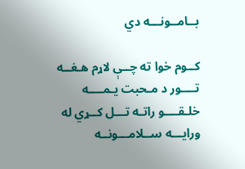بــامــونـــه دي

کــوم خوا ته چــې لاړم هـغــه تــــور د مـحبت يـمــــه
خلـقــــو راتـه تـــل کــړي له ورايـــه ســلامـــونــه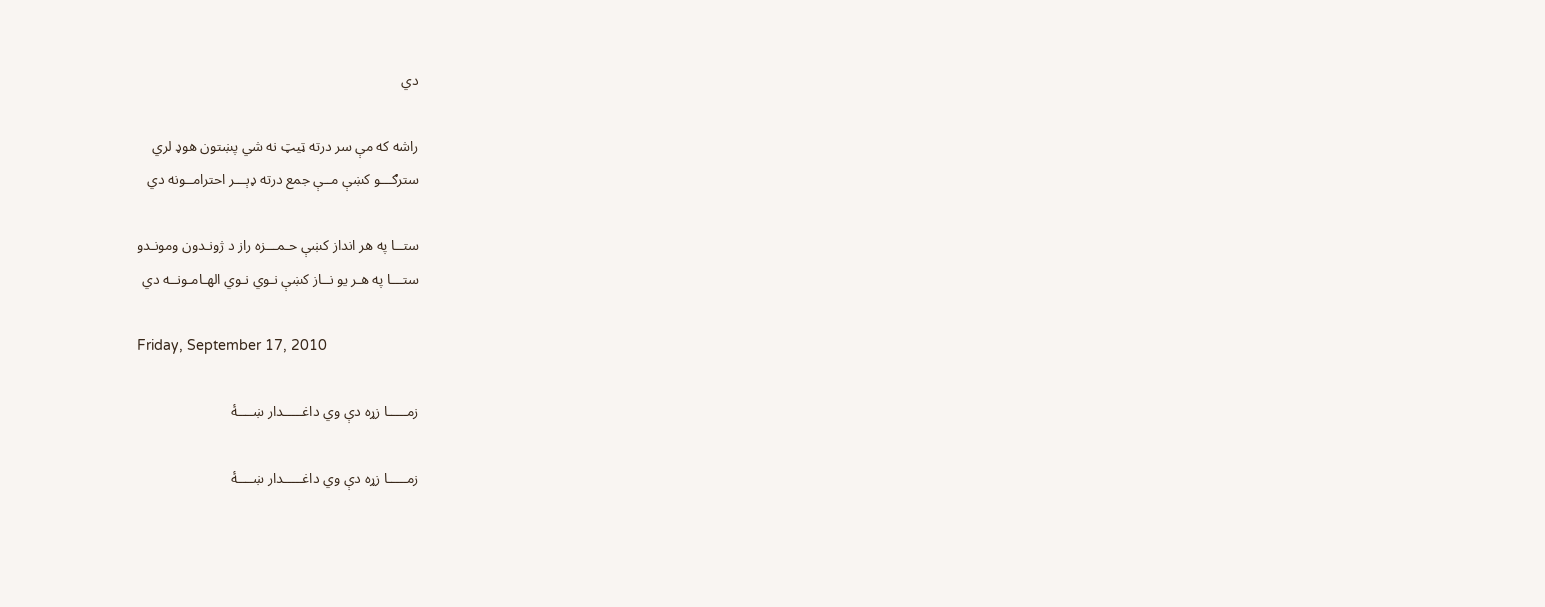دي

راشه که مې سر درته ټيټ نه شي پښتون هوډ لري
سترګـــو کښې مــې جمع درته ډېـــر احترامــونه دي

ستــا په هر انداز کښې حـمـــزه راز د ژونـدون ومونـدو
ستـــا په هـر يو نــاز کښې نـوي نـوي الهـامـونــه دي

Friday, September 17, 2010

زمـــــا زړه دې وي داغـــــدار ښــــۀ

زمـــــا زړه دې وي داغـــــدار ښــــۀ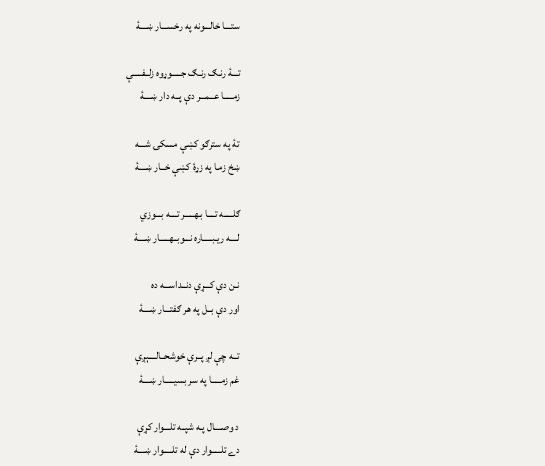ستـــا خالـــونه په رخســـار ښــــۀ

تـــۀ رنـګ رنـګ جـــــوړوه زلــفـــــې
زمـــــا عــمـــر دې پــه دار ښــــۀ

تۀ په سترګو کښې مسکۍ شـــه
ښخ زمـا په زړۀ کښې خــار ښــــۀ

ګلـــــه تــــا بـهـــــر تــــه بـــوزي
لــــه ريـبـــــاره نـــوبــهـــــار ښــــۀ

نـن دې کـــړې دنــداســـه ده
اور دې بــل په هر ګفتـــار ښــــۀ

تــه چې لږ پــرې خوشحــالــــېږې
غم زمـــــا په سر بسيـــــار ښــــۀ

د وصــــال پـه شپــه تلـــوار کړې
دے تلـــــوار دې له تلـــــوار ښــــۀ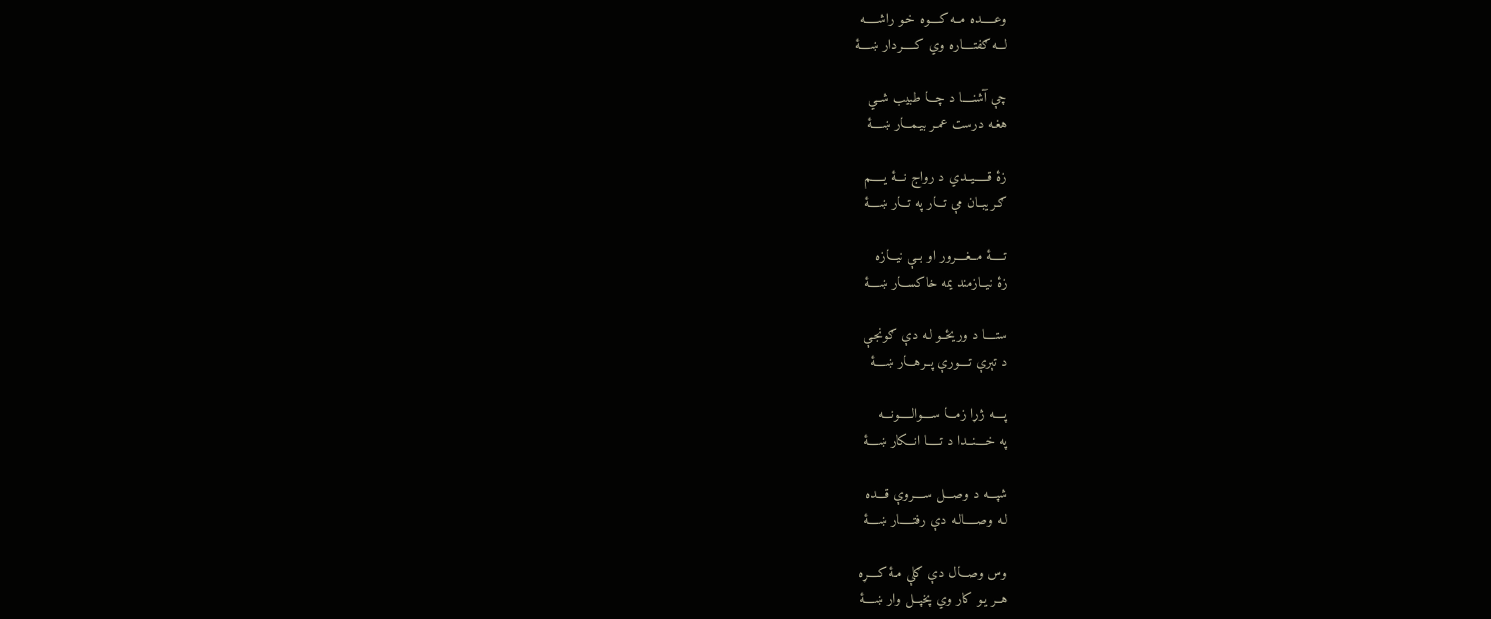وعـــــده مــه کــــوه خـو راشـــــه
لـــه ګفتــــاره وي کـــــردار ښــــۀ

چې آشنــــا د چـــا طبيب شــي
هغـه درست عمـر بيـمـــار ښــــۀ

زۀ قـــــيــدي د رواج نـــۀ يـــــم
ګـريبــان مې تـــار په تـــار ښــــۀ

تـــــۀ مــغــــرور او بــې نيـــازه
زۀ نيــازمند يمه خاکســـار ښــــۀ

ستــــا د وريځــو لـه دې ګونجـې
د تېرې تــــورې پــرهـــار ښــــۀ

پــــه ژړا زمـــا ســــوالـــــونـــه
په خــــنــدا د تـــــا انـــکار ښــــۀ

شپـــه د وصـــل ســــروې قـــده
لـه وصـــــالـه دې رفتـــــار ښــــۀ

وس وصـــال دې ګلې مـۀ کــــړه
هــر يـو کار وي پخپــل وار ښــــۀ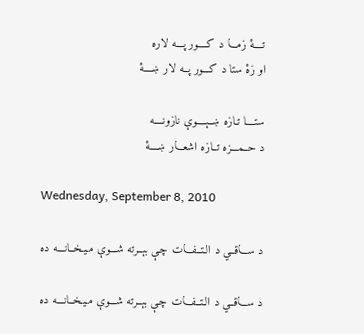تــــۀ زمـــا د کــــور پـــه لاره
او زۀ ستا د کـــور پــه لار ښــــۀ

ستــــا تـازه ښــېــــوې نازونــــه
د حــمـــزه تــازه اشعـــار ښــــۀ

Wednesday, September 8, 2010

د ســـاقــي د الـتــفـــات چـې بېــرته شـــوې مـيـخــانـــه ده

د ســـاقــي د الـتــفـــات چـې بېــرته شـــوې مـيـخــانـــه ده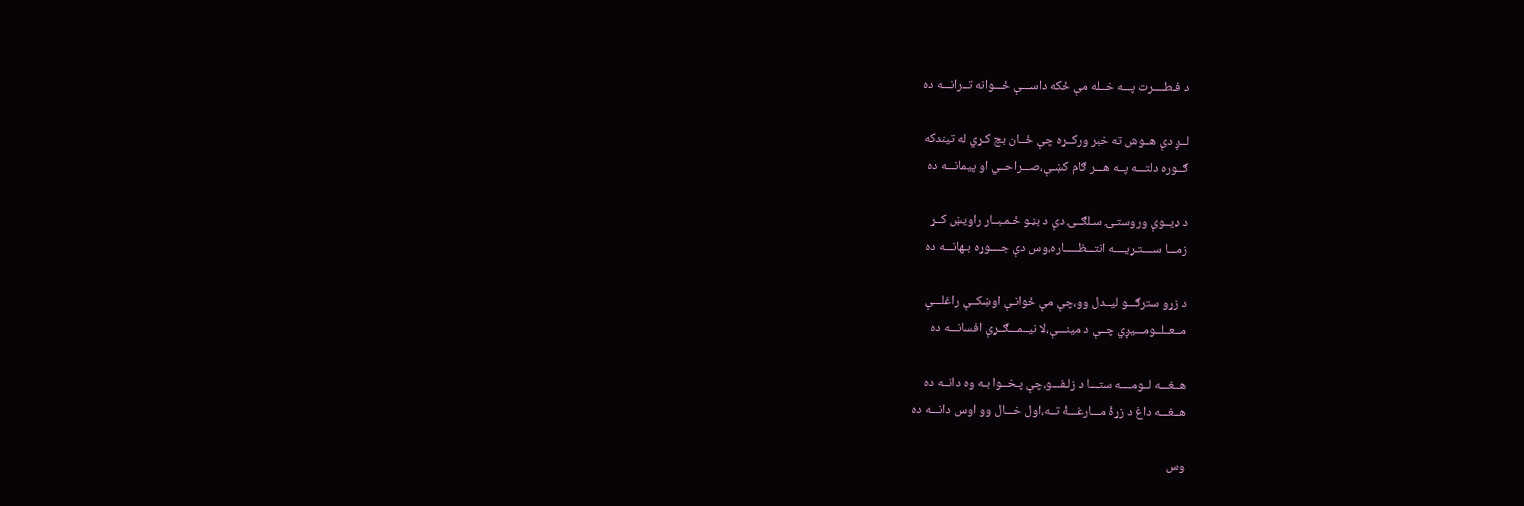د فـطــــرت پـــه خــله مې ځکه داســـې ځـــوانه تــرانـــه ده

لــږ دې هــوش ته خبر ورکــړه چې ځــان بچ کـړي له تيندکه
ګــوره دلتـــه پــه هـــر ګام کښـې،صـــراحــي او پيمانـــه ده

د ډيــوې وروستـۍ سـلګــۍ دې د بڼـو ځـمـبــار راويښ کــړ
زمـــا ســــتـړيــــه انتـــظـــــاره،وس دې جــــوړه بـهانـــه ده

د زړو سترګـــو ليــدل وو،چې مې ځوانـې اوښکــې راغلـــې
مــعــلــومـــيږي چــې د مينـــې،لا نيــمـــګــړې افسانـــه ده

هــغـــه لــومــــه ستـــا د زلـفـــو،چې پـخــوا بـه وه دانــه ده
هــغـــه داغ د زړۀ مـــارغـــۀ تــه،اول خـــال وو اوس دانـــه ده

وس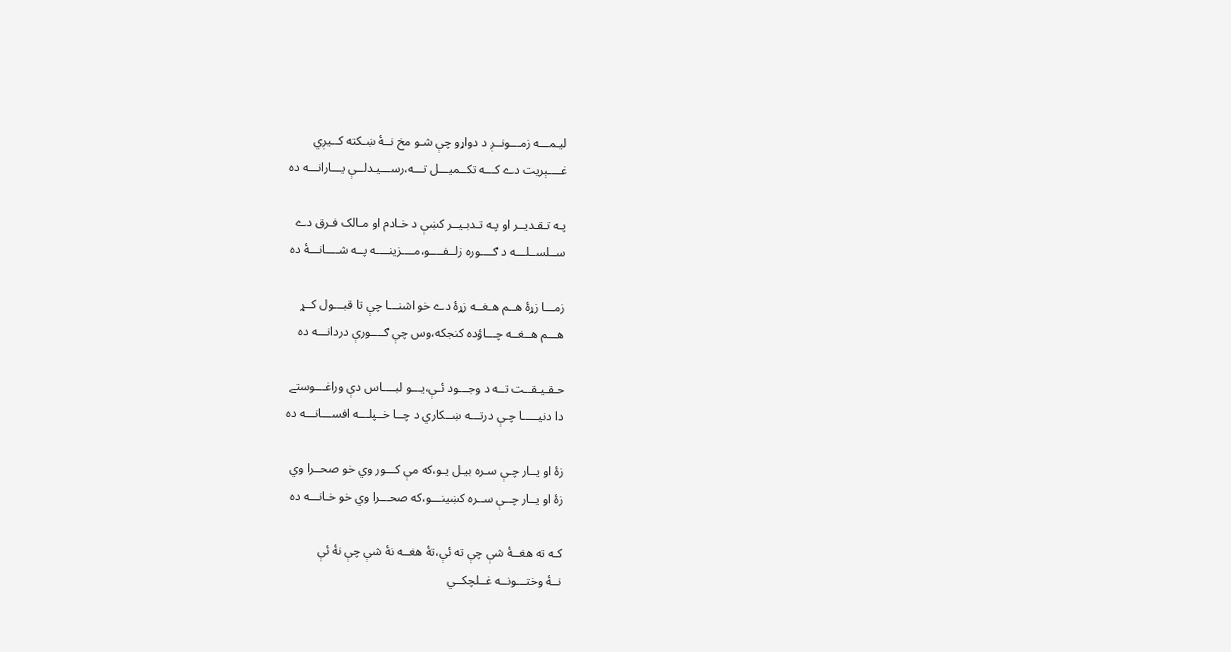ليـمـــه زمـــونــږ د دواړو چې شـو مخ نــۀ ښـکته کــيږي
غــــېريت دے کـــه تکــميـــل تـــه،رســـيـدلــې يـــارانـــه ده

پـه تـقـديــر او پـه تـدبـيــر کښې د خـادم او مـالک فـرق دے
ســلســلـــه د ګــــوره زلــفــــو،مــــزينــــه پــه شــــانـــۀ ده

زمـــا زړۀ هــم هـغــه زړۀ دے خو اشنـــا چې تا قبـــول کــړ
هـــم هــغــه چـــاؤده کنجکه،وس چې ګــــورې دردانـــه ده

حـقـيـقــت تــه د وجـــود ئـې،يـــو لبــــاس دې وراغـــوستے
دا دنيـــــا چـې درتـــه ښــکاري د چــا خــپلـــه افســـانـــه ده

زۀ او يــار چـې سـره بيـل يـو،که مې کـــور وي خو صحــرا وي
زۀ او يــار چــې ســره کښينـــو،که صحـــرا وي خو خـانـــه ده

کـه ته هغــۀ شې چې ته ئې،تۀ هغــه نۀ شې چې نۀ ئې
نــۀ وختـــونــه غــلچکــي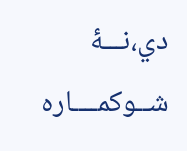دي،نـــۀ شــوکمــــاره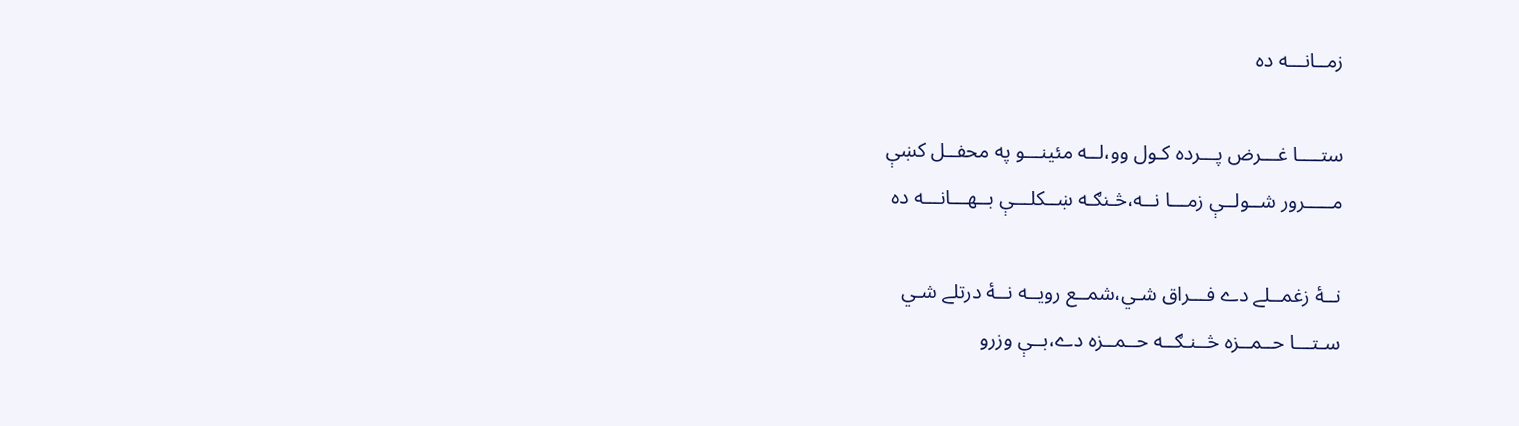زمــانـــه ده

ستــــا غـــرض پـــرده کـول وو،لــه مئينـــو په محفــل کښې
مـــــرور شــولــې زمـــا نــه،څـنګـه ښــکلـــې بــهـــانـــه ده

نــۀ زغمــلے دے فـــراق شـي،شمــع رويــه نــۀ درتلے شـي
سـتـــا حــمــزه څــنـګــه حــمــزه دے،بــې وزرو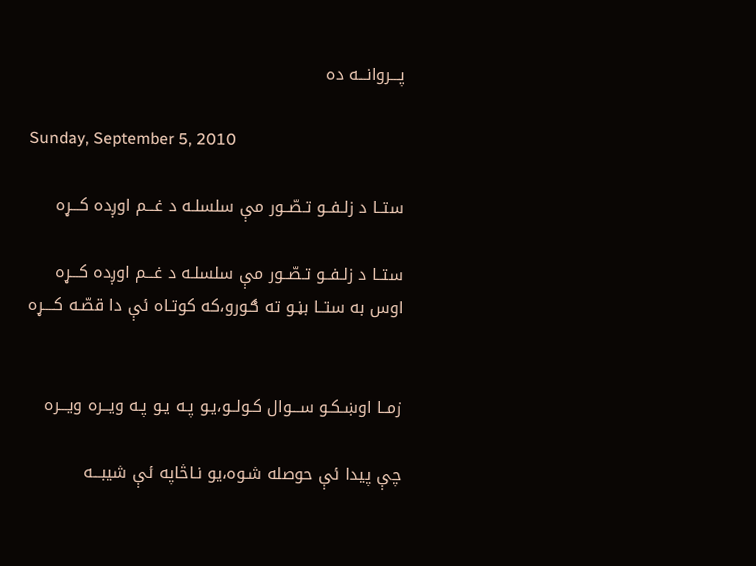پـــروانـــه ده

Sunday, September 5, 2010

ستــا د زلـفــو تـصّــور مې سلسلـه د غـــم اوږده کـــړه

ستــا د زلـفــو تـصّــور مې سلسلـه د غـــم اوږده کـــړه
اوس به ستــا بڼـو ته ګـورو،که کوتـاه ئې دا قصّـه کــــړه


زمــا اوښـکـو ســـوال کـولــو،يـو پـه يـو پـه ويــره ويـــره

چې پيدا ئې حوصله شـوه،يو نـاڅاپه ئې شيبـــه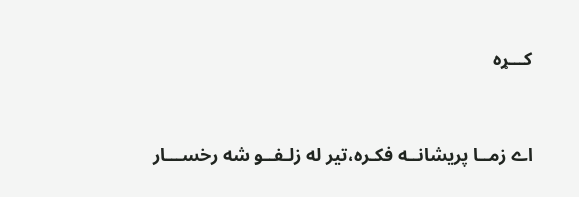کـــړه


اے زمــا پريشانــه فکـره،تير له زلـفــو شه رخســـار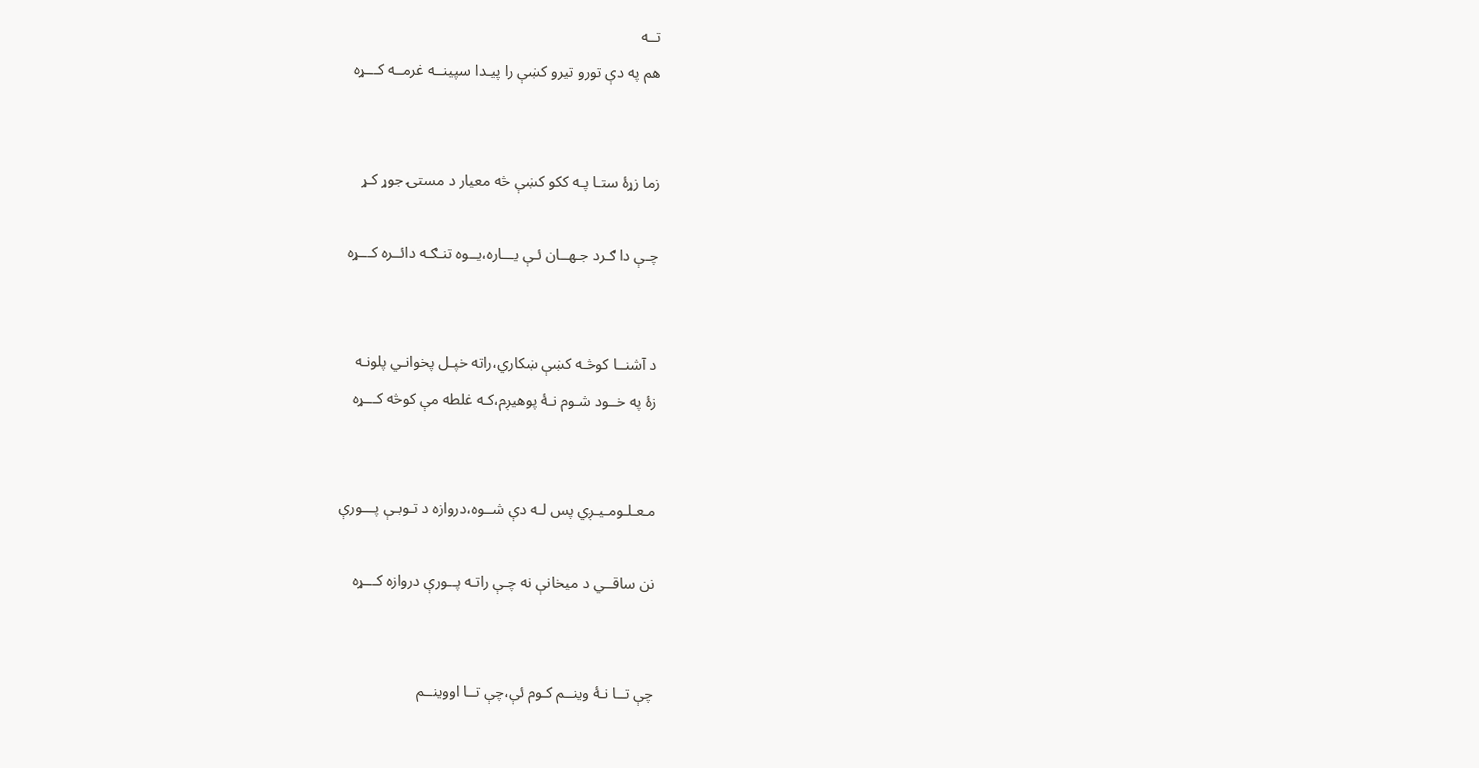تــه
هم په دې تورو تيرو کښې را پيـدا سپينــه غرمــه کـــړه


زما زړۀ ستـا پـه ککو کښې څه معيار د مستۍ جوړ کـړ

چـې دا ګـرد جـهــان ئـې يـــاره،يــوه تنـګـه دائــره کـــړه


د آشنــا کوڅـه کښې ښکاري،راته خپـل پخوانـي پلونـه
زۀ په خــود شـوم نـۀ پوهيږم،کـه غلطه مې کوڅه کـــړه


مـعـلـومـيـږي پس لـه دې شــوه،دروازه د تـوبـې پـــورې

نن ساقــي د ميخانې نه چـې راتـه پــورې دروازه کـــړه


چې تــا نـۀ وينــم کـوم ئې،چې تــا اووينــم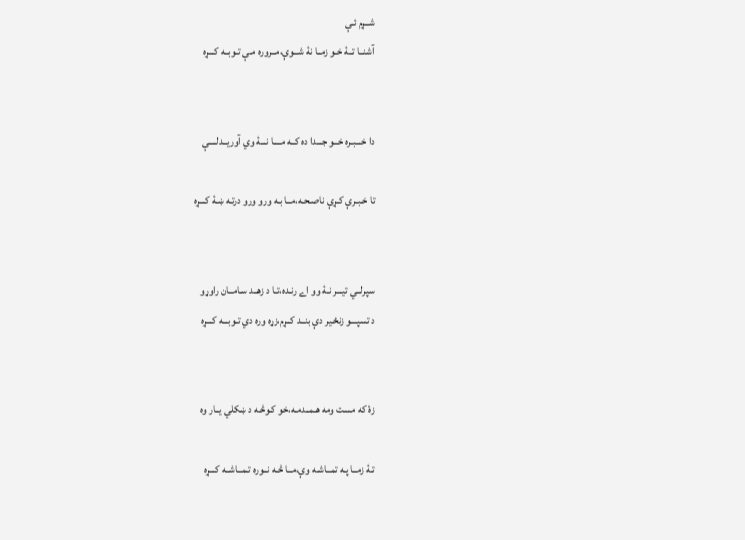شــړم ئـې
آشنــا تــۀ خـو زمــا نۀ شــوې،مــروره مـې تـوبــه کـــړه


دا خـــبـره خــو جـــدا ده کــه مــــا نـــۀ وي آوريــدلــــې

تا خـبـرې کـړې ناصـحـه،مــا بـه ورو ورو درتـه ښـۀ کـــړه


سپرلــي تيـــر نـۀ وو اے رنـده،تـا د زهــد سـامــان راوړو
د تسپـــو زنځـير دې بنــد کــړم،زړه وره دي تـوبـــه کـــړه


زۀ که مست ومه هـمــدمـه،خو کـوڅـه د ښکلي يــار وه

تـۀ زمــا پـه تمــاشـه وې،مــا څـه نــوره تـمــاشــه کـــړه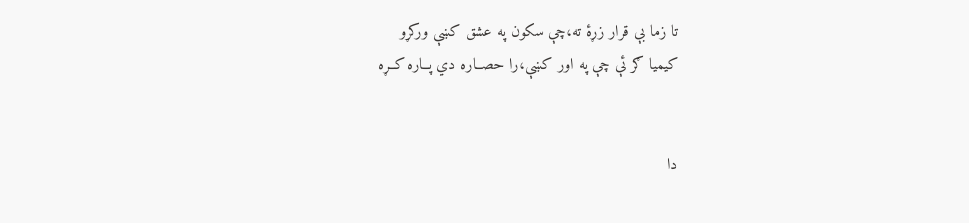تا زما بې قرار زړۀ ته،چې سکون په عشق کښې ورکړو
کيميا ګر ئې چې په اور کښې،را حصــاره دي پــاره کــړه


دا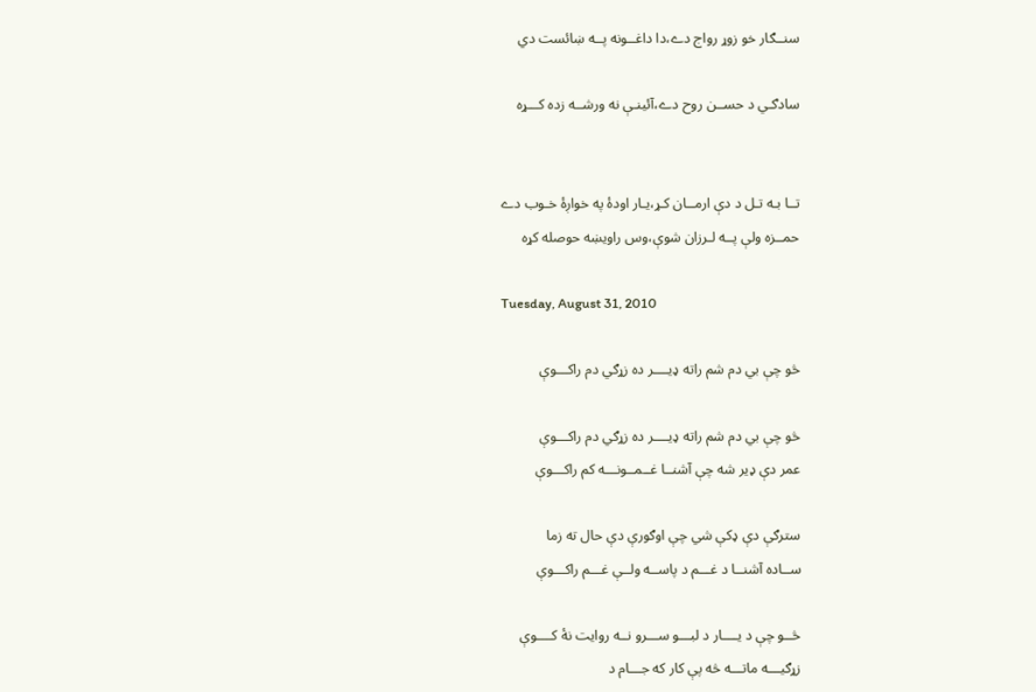سنــګار خو زوړ رواج دے،دا داغــونه پــه ښائست دي

سادګـي د حســن روح دے،آئينـې نه ورشــه زده کـــړه


تــا بـه تـل د دې ارمــان کـړ،يـار اودۀ په خواږۀ خـوب دے
حمــزه ولې پــه لـرزان شوې،وس راويښه حوصله کړه

Tuesday, August 31, 2010

څو چې بي دم شم راته ډيــــر ده زړګي دم راکـــوې

څو چې بي دم شم راته ډيــــر ده زړګي دم راکـــوې
عمر دې ډير شه چې آشنــا غــمــونـــه کم راکـــوې

سترګې دې ډکې شي چې اوګورې دې حال ته زما
ســاده آشنــا د غـــم د پاســه ولــې غـــم راکـــوې

څــو چې د يــــار د لبـــو ســـرو نــه روايت نۀ کــــوې
زړګيـــه ماتـــه څه پې کار که جـــام د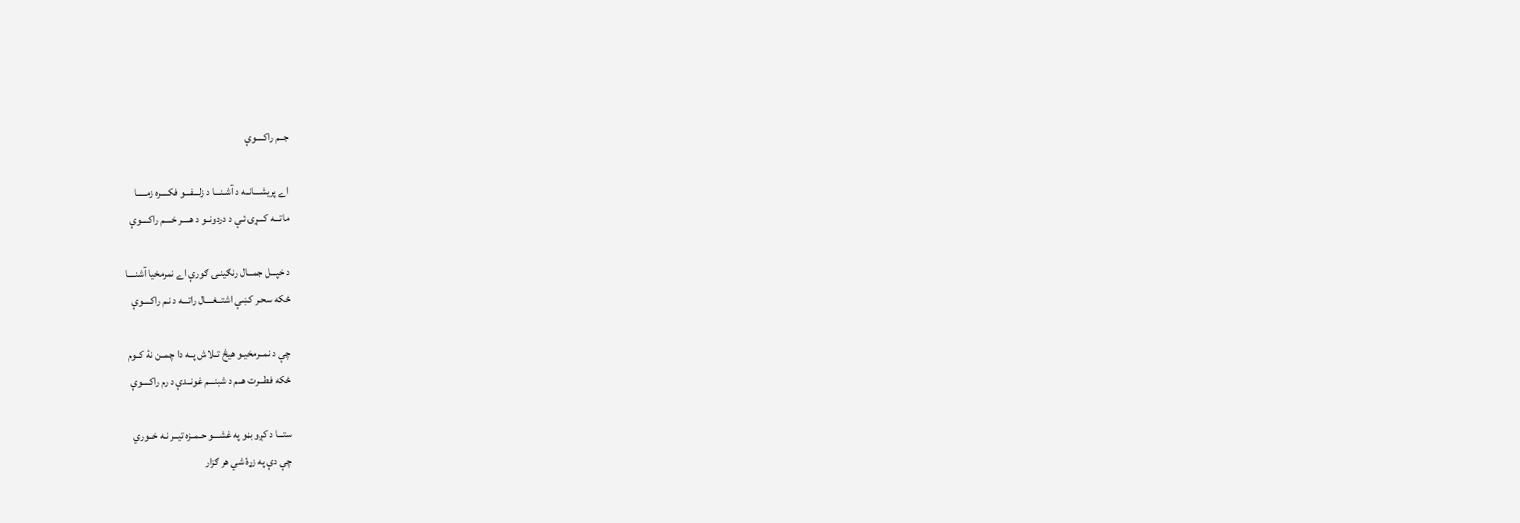جــم راکــــوې

اے پريشـــانــه د آشـنـــا د زلـــفـــو فکــــره زمـــــا
ماتـــه کـــړۍ ئـې د دردونــو د هــــر خــــم راکــــوې

د خپـــل جمـــال رنګينـۍ ګورې اے نمرمخيا آشنــــا
ځکه سحـر کښې اشتــغــــال راتـــه د نـم راکــــوې

چې د نمــرمخيـو هيڅ تــلاش پــه دا چمــن نۀ کــوم
ځکه فطـــرت هــم د شبنـــم غونــدې د رم راکــــوې

ستـــا د کږو بڼو په غشـــو حـمــزه تيــر نـه خــوري
چې دې په زړۀ شي هر ګزار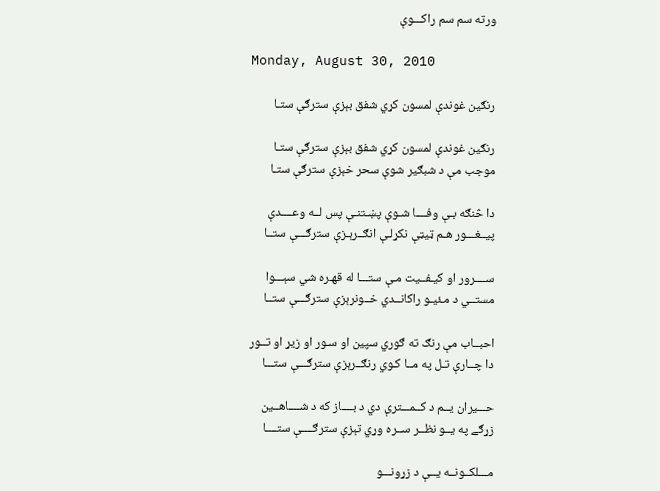ورته سم سم راکـــوې

Monday, August 30, 2010

رنګين غوندې لمسون کړي شفق بېزې سترګې ستـا

رنګين غوندې لمسون کړي شفق بېزې سترګې ستـا
موجب مې د شبګير شوې سحر خېزې سترګې ستـا

دا څنګه بـې وفــــا شـوې پښـتنـې پس لــه وعــــدې
پيــغـــور هـم ټيټې نکړلـې انګــرېـزې سترګـــې ستــا

ســــرور او کيـفــيت مـې ستـــا له قهـره شي سېـــوا
مستــي د مـئيـو راکانــدي خــونرېزې سترګـــې ستــا

احبــاب مې رنګ ته ګوري سپين او سـور او زيړ او تــور
دا چــارې تـل په مــا کـوي رنګــرېزې سترګـــې ستـــا

حـــيران يــم د کــمـــترې دي د بــــاز که د شــــاهــين
زړګے په يــو نظــر ســره وړي تېزې سترګــــې ستــــا

مـــلکــونــه يــې د زړونـــو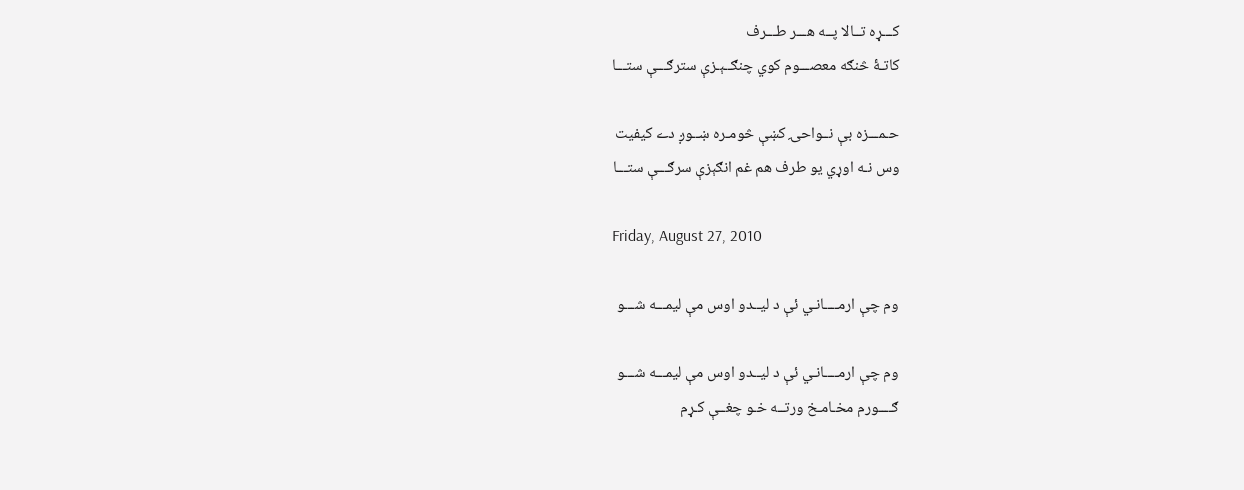کـــړه تــالا پــه هـــر طـــرف
کاتـۀ څنګه معصـــوم کوي چنګــېـزې سترګـــې ستـــا

حـمـــزه بې نــواحۍ کښې څومـره ښــوږ دے کيفيت
وس نـه اوړي يو طرف هم غم انګېزې سرګـــې ستـــا

Friday, August 27, 2010

وم چې ارمــــانـي ئې د ليــدو اوس مې ليمـــه شـــو

وم چې ارمــــانـي ئې د ليــدو اوس مې ليمـــه شـــو
ګــــورم مخـامـخ ورتــه خـو چغــې کـړم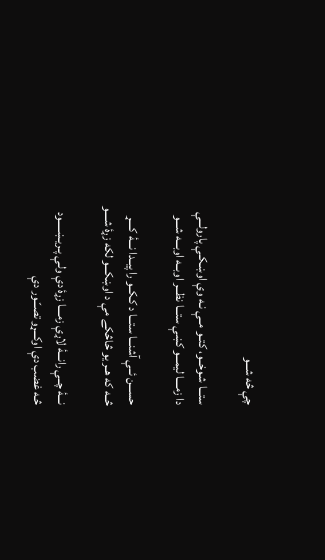چې څه شـــو

ستـــا شـوخــو، کتــو مــې نـه وې اوښـکـې پارولـــې
دا زمــــا ليمـــو کښې ستـــا نظـــر اوبــه اوبـــه شـــو

حســـن ئــې آشنـــا ستـــا د کـکــو را پيــدا نـــۀ کــــړ
څــه که هــر يو څاڅکے مې د اوښکـــو لکه زړۀ شــــو

نـــۀ چــې رانـــۀ لاړې زمــــا زړۀ دې ولـې پـريـښـــــود
څـه غضب دې اوکـــړو تصــّـور دې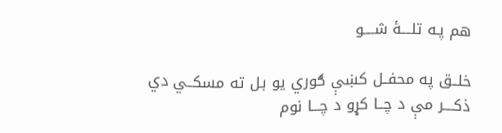هم پـه تلــــۀ شــــو

خلــق په محفــل کښې ګوري يو بـل ته مسکــي دي
ذکــــر مې د چــا کړو د چـــا نوم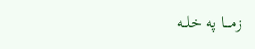زمــــا په خلــه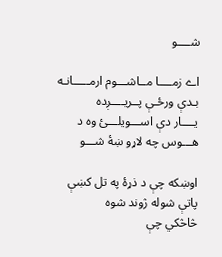شــــو

اے زمــــا مــاشـــوم ارمـــــانـه بـدې ورځـې پــريــــږده
يــــار دې اســـويلـــئ وه د هـــوس چه لاړو ښۀ شـــو

اوښکه چې د ذړۀ په تل کښې پاتې شوله ژوند شوه
څاڅکي چې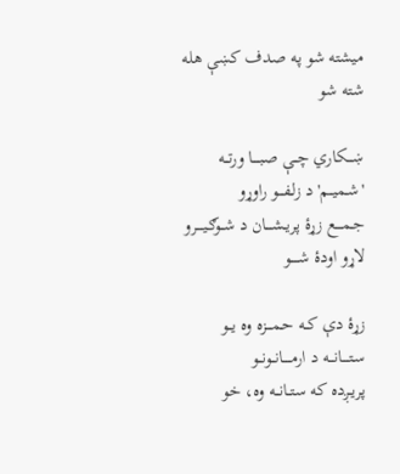ميشته شو په صدف کښې هله شته شو

ښـــکاري چــې صبــــا ورتــه 'شـميــم' د زلـفـــو راوړو
جـمــــع زړۀ پريـشــــان د شــوګـيــــرو لاړو اودۀ شـــــو

زړۀ دې کــه حـمـــزه وه يــو سـتــــانـــه د ارمـــــانــونــو
پريـږده که ستــانــه وه، خو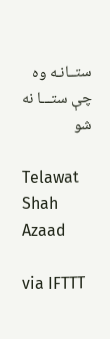ستــانـه وه چې ستـــا نه شو

Telawat Shah Azaad

via IFTTT